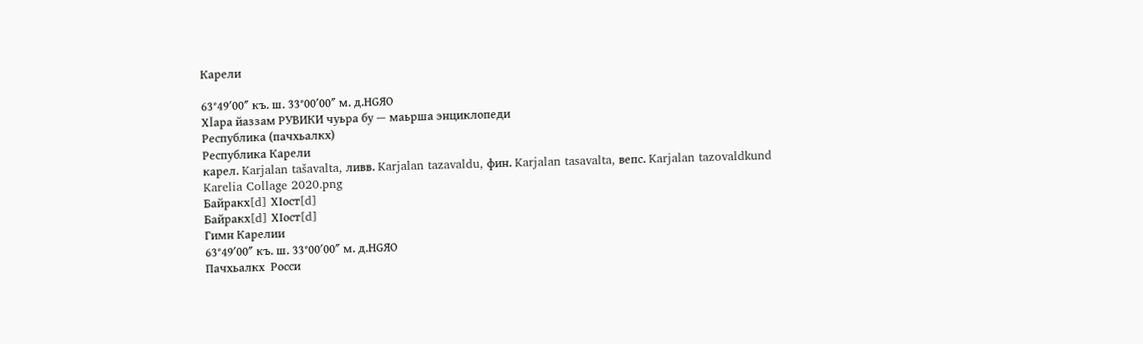Карели

63°49′00″ къ. ш. 33°00′00″ м. д.HGЯO
Хӏара йаззам РУВИКИ чуьра бу — маьрша энциклопеди
Республика (пачхьалкх)
Республика Карели
карел. Karjalan tašavalta, ливв. Karjalan tazavaldu, фин. Karjalan tasavalta, вепс. Karjalan tazovaldkund
Karelia Collage 2020.png
Байракх[d] ХӀост[d]
Байракх[d] ХӀост[d]
Гимн Карелии
63°49′00″ къ. ш. 33°00′00″ м. д.HGЯO
Пачхьалкх  Росси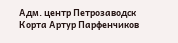Адм. центр Петрозаводск
Корта Артур Парфенчиков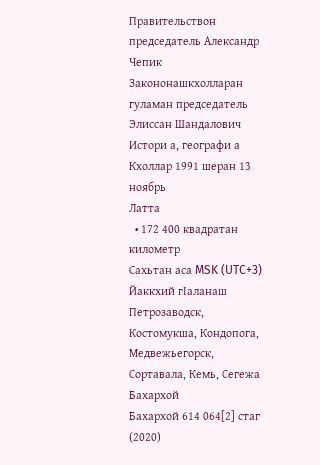Правительствон председатель Александр Чепик
Закононашкхолларан гуламан председатель Элиссан Шандалович
Истори а, географи а
Кхоллар 1991 шеран 13 ноябрь
Латта
  • 172 400 квадратан километр
Сахьтан аса MSK (UTC+3)
Йаккхий гӀаланаш Петрозаводск, Костомукша, Кондопога, Медвежьегорск, Сортавала, Кемь, Сегежа
Бахархой
Бахархой 614 064[2] стаг (2020)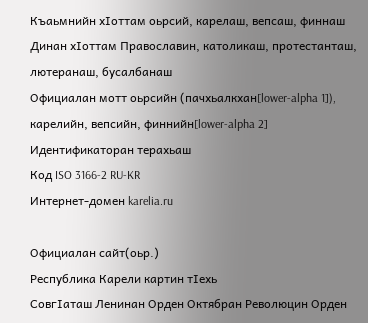Къаьмнийн хӀоттам оьрсий, карелаш, вепсаш, финнаш
Динан хӀоттам Православин, католикаш, протестанташ, лютеранаш, бусалбанаш
Официалан мотт оьрсийн (пачхьалкхан[lower-alpha 1]), карелийн, вепсийн, финнийн[lower-alpha 2]
Идентификаторан терахьаш
Код ISO 3166-2 RU-KR
Интернет-домен karelia.ru

Официалан сайт(оьр.)
Республика Карели картин тӀехь
СовгӀаташ Ленинан Орден Октябран Революцин Орден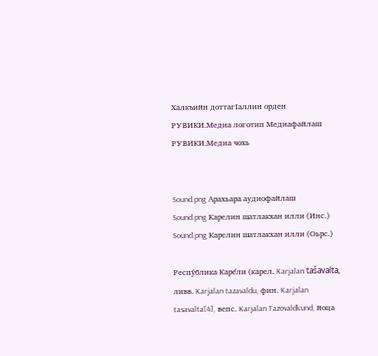Халкъийн доттагӀаллин орден
РУВИКИ.Медиа логотип Медиафайлаш РУВИКИ.Медиа чохь


Sound.png Арахьара аудиофайлаш
Sound.png Карелин шатлакхан илли (Инс.)
Sound.png Карелин шатлакхан илли (Оьрс.)

Респу́блика Каре́ли (карел. Karjalan tašavalta, ливв. Karjalan tazavaldu, фин. Karjalan tasavalta[4], вепс. Karjalan Tazovaldkund; йоца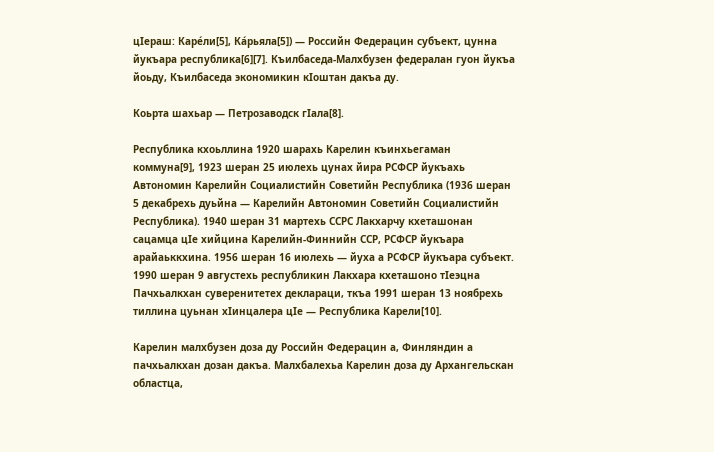цӀераш: Каре́ли[5], Ка́рьяла[5]) — Российн Федерацин субъект, цунна йукъара республика[6][7]. Къилбаседа-Малхбузен федералан гуон йукъа йоьду, Къилбаседа экономикин кӀоштан дакъа ду.

Коьрта шахьар — Петрозаводск гӀала[8].

Республика кхоьллина 1920 шарахь Карелин къинхьегаман коммуна[9], 1923 шеран 25 июлехь цунах йира РСФСР йукъахь Автономин Карелийн Социалистийн Советийн Республика (1936 шеран 5 декабрехь дуьйна — Карелийн Автономин Советийн Социалистийн Республика). 1940 шеран 31 мартехь ССРС Лакхарчу кхеташонан сацамца цӀе хийцина Карелийн-Финнийн ССР, РСФСР йукъара арайаьккхина. 1956 шеран 16 июлехь — йуха а РСФСР йукъара субъект. 1990 шеран 9 августехь республикин Лакхара кхеташоно тӀеэцна Пачхьалкхан суверенитетех деклараци, ткъа 1991 шеран 13 ноябрехь тиллина цуьнан хӀинцалера цӀе — Республика Карели[10].

Карелин малхбузен доза ду Российн Федерацин а, Финляндин а пачхьалкхан дозан дакъа. Малхбалехьа Карелин доза ду Архангельскан областца,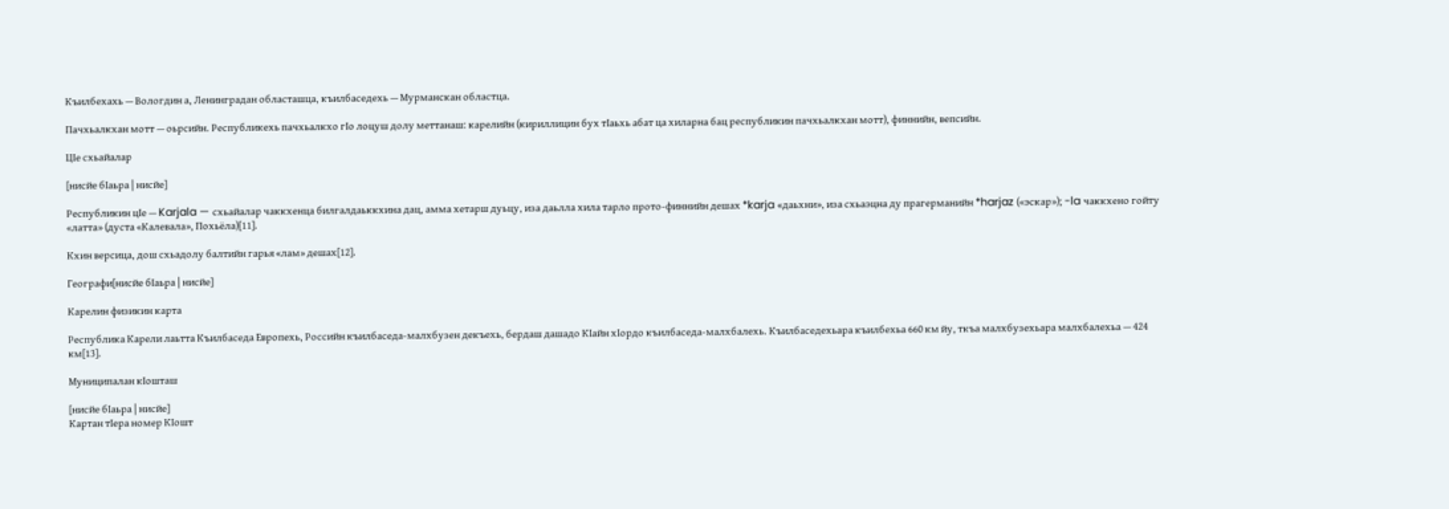Къилбехахь — Вологдин а, Ленинградан областашца, къилбаседехь — Мурманскан областца.

Пачхьалкхан мотт — оьрсийн. Республикехь пачхьалкхо гӀо лоцуш долу меттанаш: карелийн (кириллицин бух тӀаьхь абат ца хиларна бац республикин пачхьалкхан мотт), финнийн, вепсийн.

ЦӀе схьайалар

[нисйе бӀаьра | нисйе]

Республикин цӀе — Karjala — схьайалар чаккхенца билгалдаьккхина дац, амма хетарш дуьцу, иза даьлла хила тарло прото-финнийн дешах *karja «даьхни», иза схьаэцна ду прагерманийн *harjaz («эскар»); -la чаккхено гойту «латта» (дуста «Калевала», Похьёла)[11].

Кхин версица, дош схьадолу балтийн гарья «лам» дешах[12].

Географи[нисйе бӀаьра | нисйе]

Карелин физикин карта

Республика Карели лаьтта Къилбаседа Европехь, Российн къилбаседа-малхбузен декъехь, бердаш дашадо КӀайн хӀордо къилбаседа-малхбалехь. Къилбаседехьара къилбехьа 660 км йу, ткъа малхбузехьара малхбалехьа — 424 км[13].

Муниципалан кӀошташ

[нисйе бӀаьра | нисйе]
Картан тӀера номер КӀошт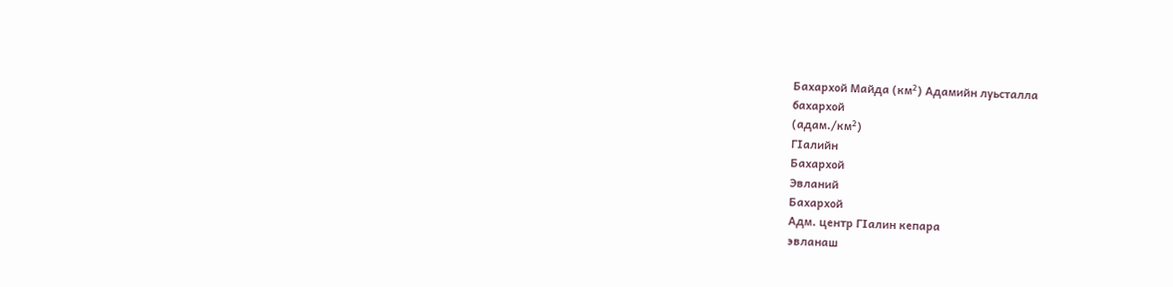Бахархой Майда (км²) Адамийн луьсталла
бахархой
(адам./км²)
ГӀалийн
Бахархой
Эвланий
Бахархой
Адм. центр ГӀалин кепара
эвланаш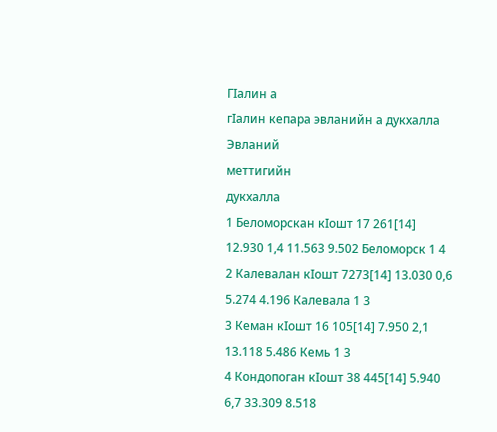ГӀалин а
гӀалин кепара эвланийн а дукхалла
Эвланий
меттигийн
дукхалла
1 Беломорскан кӀошт 17 261[14] 12.930 1,4 11.563 9.502 Беломорск 1 4
2 Калевалан кӀошт 7273[14] 13.030 0,6 5.274 4.196 Калевала 1 3
3 Кеман кӀошт 16 105[14] 7.950 2,1 13.118 5.486 Кемь 1 3
4 Кондопоган кӀошт 38 445[14] 5.940 6,7 33.309 8.518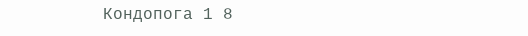Кондопога 1 8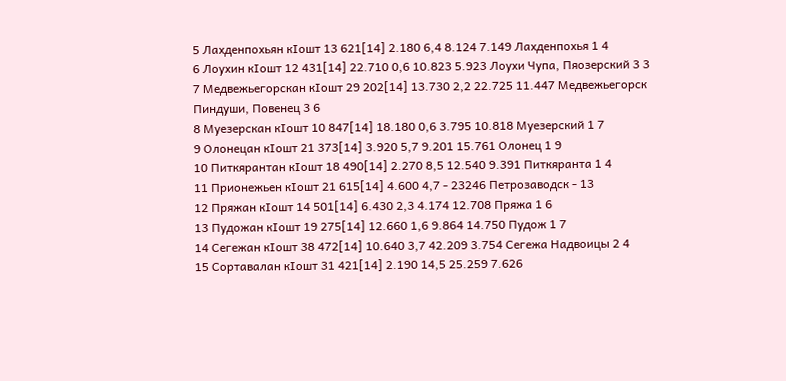5 Лахденпохьян кӀошт 13 621[14] 2.180 6,4 8.124 7.149 Лахденпохья 1 4
6 Лоухин кӀошт 12 431[14] 22.710 0,6 10.823 5.923 Лоухи Чупа, Пяозерский 3 3
7 Медвежьегорскан кӀошт 29 202[14] 13.730 2,2 22.725 11.447 Медвежьегорск Пиндуши, Повенец 3 6
8 Муезерскан кӀошт 10 847[14] 18.180 0,6 3.795 10.818 Муезерский 1 7
9 Олонецан кӀошт 21 373[14] 3.920 5,7 9.201 15.761 Олонец 1 9
10 Питкярантан кӀошт 18 490[14] 2.270 8,5 12.540 9.391 Питкяранта 1 4
11 Прионежьен кӀошт 21 615[14] 4.600 4,7 - 23246 Петрозаводск - 13
12 Пряжан кӀошт 14 501[14] 6.430 2,3 4.174 12.708 Пряжа 1 6
13 Пудожан кӀошт 19 275[14] 12.660 1,6 9.864 14.750 Пудож 1 7
14 Сегежан кӀошт 38 472[14] 10.640 3,7 42.209 3.754 Сегежа Надвоицы 2 4
15 Сортавалан кӀошт 31 421[14] 2.190 14,5 25.259 7.626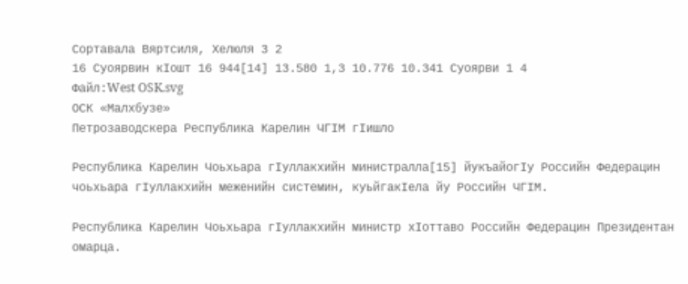Сортавала Вяртсиля, Хелюля 3 2
16 Суоярвин кӀошт 16 944[14] 13.580 1,3 10.776 10.341 Суоярви 1 4
Файл:West OSK.svg
ОСК «Малхбузе»
Петрозаводскера Республика Карелин ЧГӀМ гӀишло

Республика Карелин Чоьхьара гӀуллакхийн министралла[15] йукъайогӀу Российн Федерацин чоьхьара гӀуллакхийн меженийн системин, куьйгакӀела йу Российн ЧГӀМ.

Республика Карелин Чоьхьара гӀуллакхийн министр хӀоттаво Российн Федерацин Президентан омарца.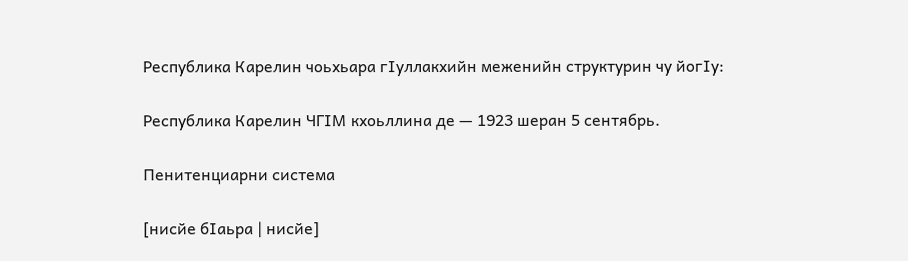Республика Карелин чоьхьара гӀуллакхийн меженийн структурин чу йогӀу:

Республика Карелин ЧГӀМ кхоьллина де — 1923 шеран 5 сентябрь.

Пенитенциарни система

[нисйе бӀаьра | нисйе]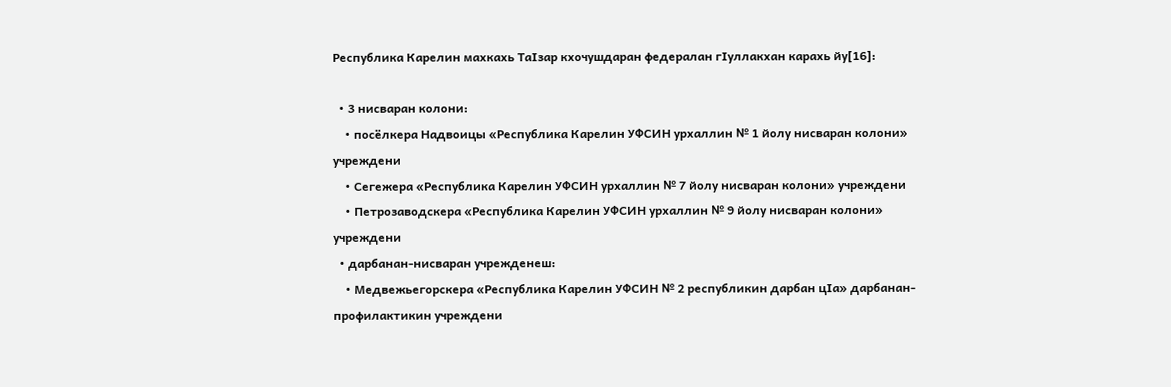Республика Карелин махкахь ТаӀзар кхочушдаран федералан гӀуллакхан карахь йу[16]:

  • 3 нисваран колони:
    • посёлкера Надвоицы «Республика Карелин УФСИН урхаллин № 1 йолу нисваран колони» учреждени
    • Сегежера «Республика Карелин УФСИН урхаллин № 7 йолу нисваран колони» учреждени
    • Петрозаводскера «Республика Карелин УФСИН урхаллин № 9 йолу нисваран колони» учреждени
  • дарбанан-нисваран учрежденеш:
    • Медвежьегорскера «Республика Карелин УФСИН № 2 республикин дарбан цӀа» дарбанан-профилактикин учреждени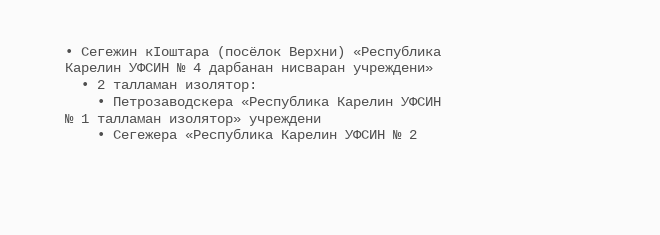• Сегежин кӀоштара (посёлок Верхни) «Республика Карелин УФСИН № 4 дарбанан нисваран учреждени»
  • 2 талламан изолятор:
    • Петрозаводскера «Республика Карелин УФСИН № 1 талламан изолятор» учреждени
    • Сегежера «Республика Карелин УФСИН № 2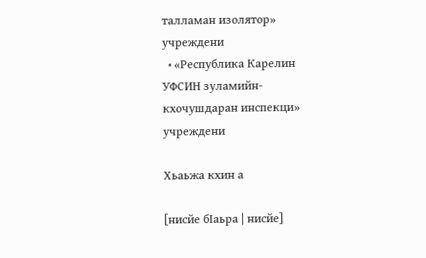талламан изолятор» учреждени
  • «Республика Карелин УФСИН зуламийн-кхочушдаран инспекци» учреждени

Хьаьжа кхин а

[нисйе бӀаьра | нисйе]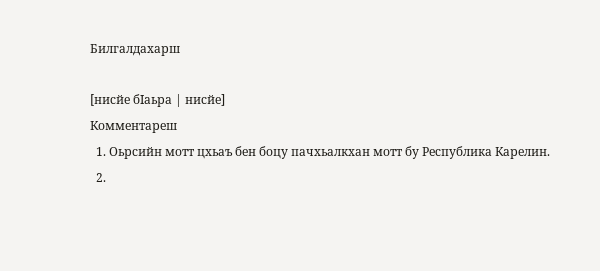Билгалдахарш

[нисйе бӀаьра | нисйе]
Комментареш
  1. Оьрсийн мотт цхьаъ бен боцу пачхьалкхан мотт бу Республика Карелин.
  2.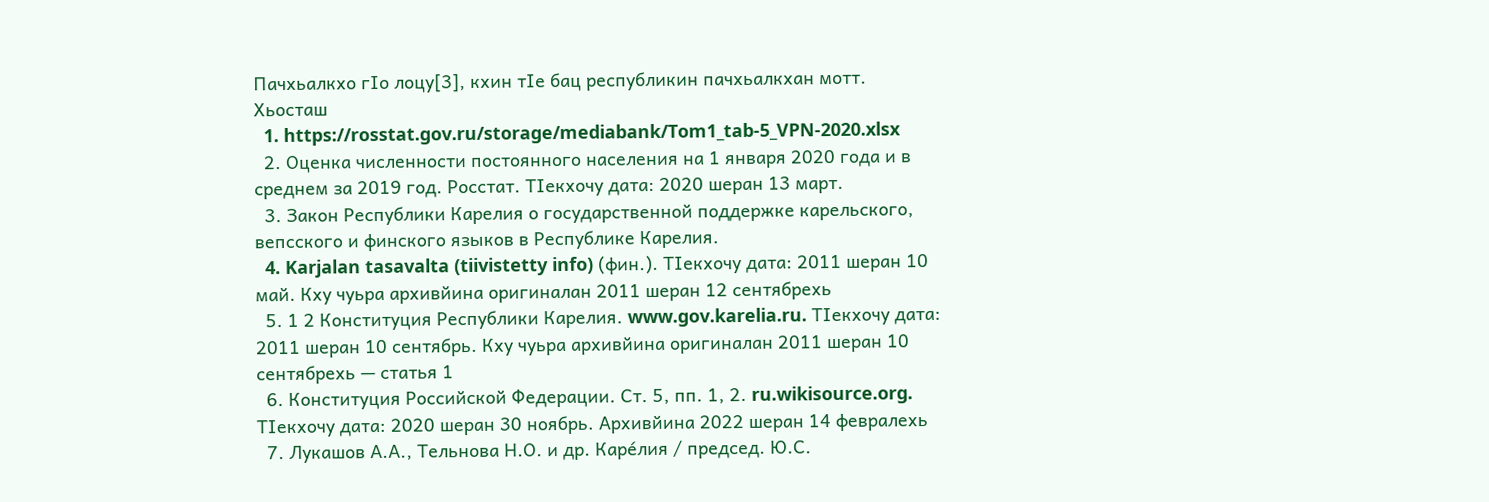Пачхьалкхо гӀо лоцу[3], кхин тӀе бац республикин пачхьалкхан мотт.
Хьосташ
  1. https://rosstat.gov.ru/storage/mediabank/Tom1_tab-5_VPN-2020.xlsx
  2. Оценка численности постоянного населения на 1 января 2020 года и в среднем за 2019 год. Росстат. ТӀекхочу дата: 2020 шеран 13 март.
  3. Закон Республики Карелия о государственной поддержке карельского, вепсского и финского языков в Республике Карелия.
  4. Karjalan tasavalta (tiivistetty info) (фин.). ТӀекхочу дата: 2011 шеран 10 май. Кху чуьра архивйина оригиналан 2011 шеран 12 сентябрехь
  5. 1 2 Конституция Республики Карелия. www.gov.karelia.ru. ТӀекхочу дата: 2011 шеран 10 сентябрь. Кху чуьра архивйина оригиналан 2011 шеран 10 сентябрехь — статья 1
  6. Конституция Российской Федерации. Ст. 5, пп. 1, 2. ru.wikisource.org. ТӀекхочу дата: 2020 шеран 30 ноябрь. Архивйина 2022 шеран 14 февралехь
  7. Лукашов А.А., Тельнова Н.О. и др. Каре́лия / председ. Ю.С.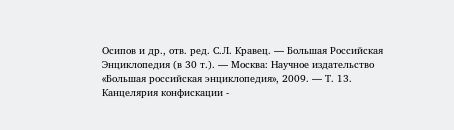Осипов и др., отв. ред. С.Л. Кравец. — Большая Российская Энциклопедия (в 30 т.). — Москва: Научное издательство «Большая российская энциклопедия», 2009. — Т. 13. Канцелярия конфискации -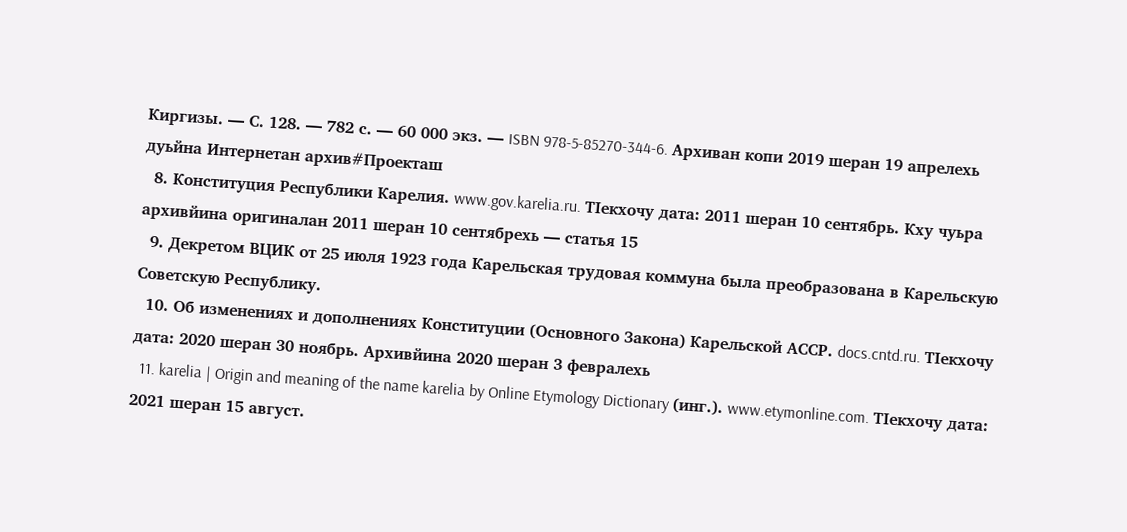Киргизы. — С. 128. — 782 с. — 60 000 экз. — ISBN 978-5-85270-344-6. Архиван копи 2019 шеран 19 апрелехь дуьйна Интернетан архив#Проекташ
  8. Конституция Республики Карелия. www.gov.karelia.ru. ТӀекхочу дата: 2011 шеран 10 сентябрь. Кху чуьра архивйина оригиналан 2011 шеран 10 сентябрехь — статья 15
  9. Декретом ВЦИК от 25 июля 1923 года Карельская трудовая коммуна была преобразована в Карельскую Советскую Республику.
  10. Об изменениях и дополнениях Конституции (Основного Закона) Карельской АССР. docs.cntd.ru. ТӀекхочу дата: 2020 шеран 30 ноябрь. Архивйина 2020 шеран 3 февралехь
  11. karelia | Origin and meaning of the name karelia by Online Etymology Dictionary (инг.). www.etymonline.com. ТӀекхочу дата: 2021 шеран 15 август.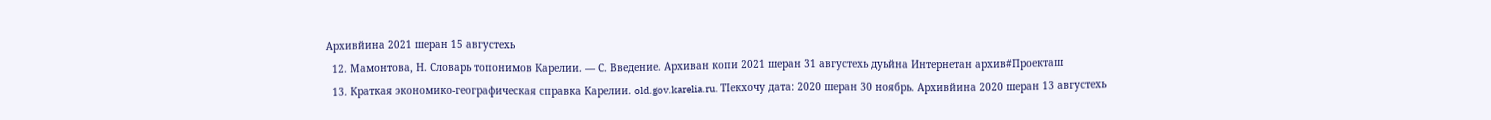Архивйина 2021 шеран 15 августехь
  12. Мамонтова, Н. Словарь топонимов Карелии. — С. Введение. Архиван копи 2021 шеран 31 августехь дуьйна Интернетан архив#Проекташ
  13. Краткая экономико-географическая справка Карелии. old.gov.karelia.ru. ТӀекхочу дата: 2020 шеран 30 ноябрь. Архивйина 2020 шеран 13 августехь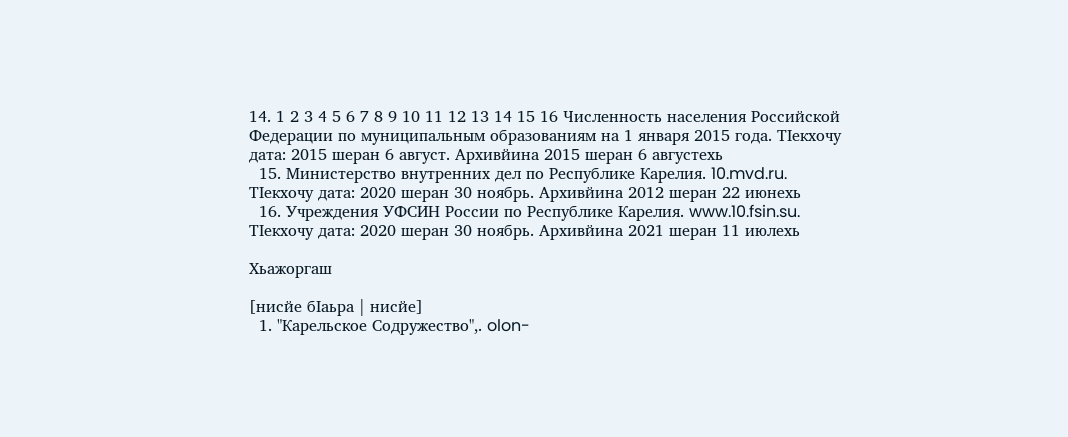14. 1 2 3 4 5 6 7 8 9 10 11 12 13 14 15 16 Численность населения Российской Федерации по муниципальным образованиям на 1 января 2015 года. ТӀекхочу дата: 2015 шеран 6 август. Архивйина 2015 шеран 6 августехь
  15. Министерство внутренних дел по Республике Карелия. 10.mvd.ru. ТӀекхочу дата: 2020 шеран 30 ноябрь. Архивйина 2012 шеран 22 июнехь
  16. Учреждения УФСИН России по Республике Карелия. www.10.fsin.su. ТӀекхочу дата: 2020 шеран 30 ноябрь. Архивйина 2021 шеран 11 июлехь

Хьажоргаш

[нисйе бӀаьра | нисйе]
  1. "Карельское Содружество",. olon-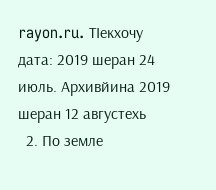rayon.ru. ТӀекхочу дата: 2019 шеран 24 июль. Архивйина 2019 шеран 12 августехь
  2. По земле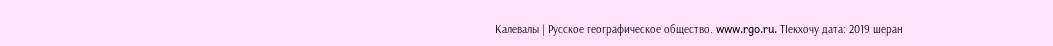Калевалы | Русское географическое общество. www.rgo.ru. ТӀекхочу дата: 2019 шеран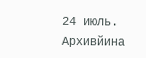24 июль. Архивйина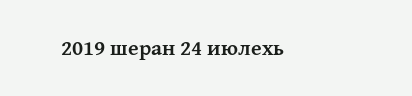2019 шеран 24 июлехь